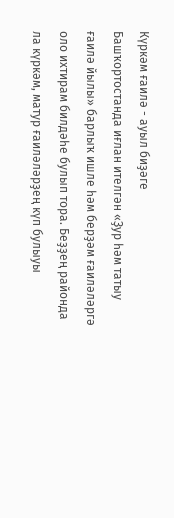Күркәм ғаилә - ауыл биҙәге
Башҡортостанда иғлан ителгән «Ҙур һәм татыу ғаилә йылы» барлыҡ ишле һәм берҙәм ғаиләләргә оло ихтирам билдәһе булып тора. Беҙҙең районда ла күркәм, матур ғаиләләрҙең күп булыуы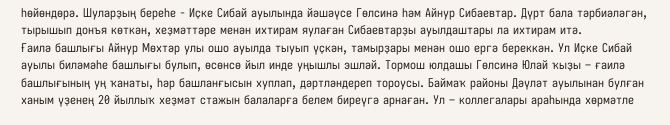һөйөндөрә. Шуларҙың береһе - Иҫке Сибай ауылында йәшәүсе Гөлсинә һәм Айнур Сибаевтар. Дүрт бала тәрбиәләгән, тырышып донъя көткән, хеҙмәттәре менән ихтирам яулаған Сибаевтарҙы ауылдаштары ла ихтирам итә.
Ғаилә башлығы Айнур Мөхтәр улы ошо ауылда тыуып үҫкән, тамырҙары менән ошо ергә береккән. Ул Иҫке Сибай ауылы биләмәһе башлығы булып, өсөнсө йыл инде уңышлы эшләй. Тормош юлдашы Гөлсинә Юлай ҡыҙы – ғаилә башлығының уң ҡанаты, һәр башланғысын хуплап, дәртләндереп тороусы. Баймаҡ районы Дәүләт ауылынан булған ханым үҙенең 20 йыллыҡ хеҙмәт стажын балаларға белем биреүгә арнаған. Ул – коллегалары араһында хөрмәтле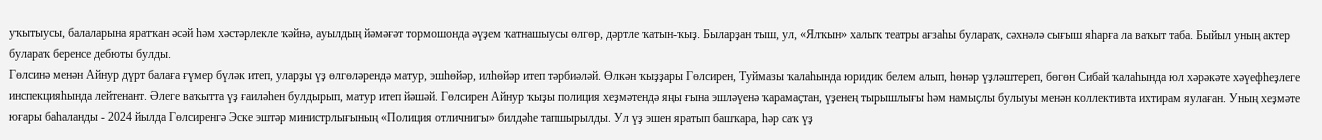уҡытыусы, балаларына яратҡан әсәй һәм хәстәрлекле ҡәйнә, ауылдың йәмәғәт тормошонда әүҙем ҡатнашыусы өлгөр, дәртле ҡатын-ҡыҙ. Быларҙан тыш, ул, «Ялҡын» халыҡ театры ағзаһы булараҡ, сәхнәлә сығыш яһарға ла ваҡыт таба. Быйыл уның актер булараҡ беренсе дебюты булды.
Гөлсинә менән Айнур дүрт балаға ғүмер бүләк итеп, уларҙы үҙ өлгөләрендә матур, эшһөйәр, илһөйәр итеп тәрбиәләй. Өлкән ҡыҙҙары Гөлсирен, Туймазы ҡалаһында юридик белем алып, һөнәр үҙләштереп, бөгөн Сибай ҡалаһында юл хәрәкәте хәүефһеҙлеге инспекцияһында лейтенант. Әлеге ваҡытта үҙ ғаиләһен булдырып, матур итеп йәшәй. Гөлсирен Айнур ҡыҙы полиция хеҙмәтендә яңы ғына эшләүенә ҡарамаҫтан, үҙенең тырышлығы һәм намыҫлы булыуы менән коллективта ихтирам яулаған. Уның хеҙмәте юғары баһаланды - 2024 йылда Гөлсиренгә Эске эштәр министрлығының «Полиция отличнигы» билдәһе тапшырылды. Ул үҙ эшен яратып башҡара, һәр саҡ үҙ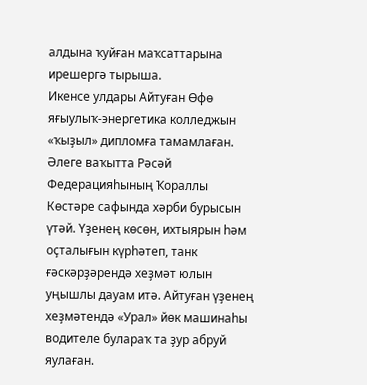алдына ҡуйған маҡсаттарына ирешергә тырыша.
Икенсе улдары Айтуған Өфө яғыулыҡ-энергетика колледжын «ҡыҙыл» дипломға тамамлаған. Әлеге ваҡытта Рәсәй Федерацияһының Ҡораллы Көстәре сафында хәрби бурысын үтәй. Үҙенең көсөн, ихтыярын һәм оҫталығын күрһәтеп, танк ғәскәрҙәрендә хеҙмәт юлын уңышлы дауам итә. Айтуған үҙенең хеҙмәтендә «Урал» йөк машинаһы водителе булараҡ та ҙур абруй яулаған.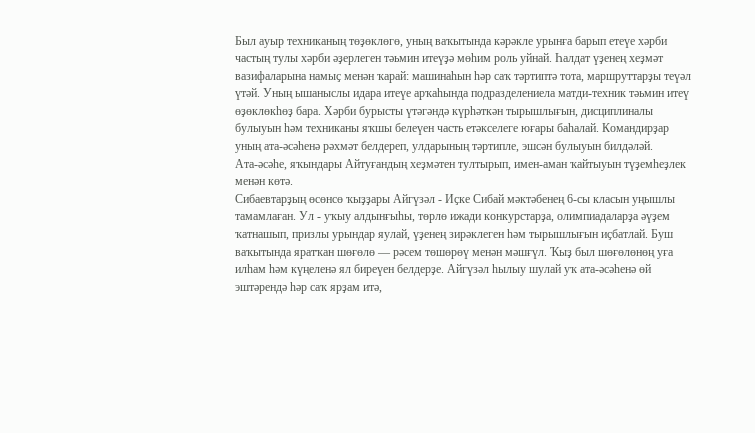Был ауыр техниканың төҙөклөгө, уның ваҡытында кәрәкле урынға барып етеүе хәрби частың тулы хәрби әҙерлеген тәьмин итеүҙә мөһим роль уйнай. Һалдат үҙенең хеҙмәт вазифаларына намыҫ менән ҡарай: машинаһын һәр саҡ тәртиптә тота, маршруттарҙы теүәл үтәй. Уның ышаныслы идара итеүе арҡаһында подразделениела матди-техник тәьмин итеү өҙөклөкһөҙ бара. Хәрби бурысты үтәгәндә күрһәткән тырышлығын, дисциплиналы булыуын һәм техниканы яҡшы белеүен часть етәкселеге юғары баһалай. Командирҙар уның ата-әсәһенә рәхмәт белдереп, улдарының тәртипле, эшсән булыуын билдәләй.
Ата-әсәһе, яҡындары Айтуғандың хеҙмәтен тултырып, имен-аман ҡайтыуын түҙемһеҙлек менән көтә.
Сибаевтарҙың өсөнсө ҡыҙҙары Айгүзәл - Иҫке Сибай мәктәбенең 6-сы класын уңышлы тамамлаған. Ул - уҡыу алдынғыһы, төрлө ижади конкурстарҙа, олимпиадаларҙа әүҙем ҡатнашып, призлы урындар яулай, үҙенең зирәклеген һәм тырышлығын иҫбатлай. Буш ваҡытында яратҡан шөғөлө — рәсем төшөрөү менән мәшғүл. Ҡыҙ был шөғөлөнөң уға илһам һәм күңеленә ял биреүен белдерҙе. Айгүзәл һылыу шулай уҡ ата-әсәһенә өй эштәрендә һәр саҡ ярҙам итә,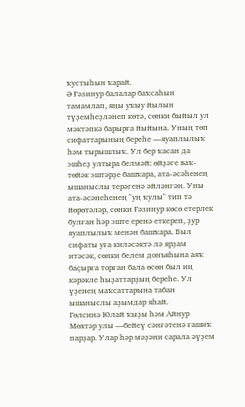ҡустыһын ҡарай.
Ә Ғәзинур балалар баҡсаһын тамамлап, яңы уҡыу йылын түҙемһеҙләнеп көтә, сөнки быйыл ул мәктәпкә барырға йыйына. Уның төп сифаттарының береһе —яуаплылыҡ һәм тырышлыҡ. Ул бер ҡасан да эшһеҙ ултыра белмәй: өйҙәге ваҡ-төйәк эштәрҙе башҡара, ата-әсәһенең ышаныслы терәгенә әйләнгән. Уны ата-әсәнеһенең "уң ҡулы" тип тә йөрөтәләр, сөнки Ғәзинур көсө етерлек булған һәр эште еренә еткереп, ҙур яуаплылыҡ менән башҡара. Был сифаты уға киләсәктә лә ярҙам итәсәк, сөнки белем донъяһына аяҡ баҫырға торған бала өсөн был иң кәрәкле һыҙаттарҙың береһе. Ул үҙенең маҡсаттарына табан ышаныслы аҙымдар яһай.
Гөлсинә Юлай ҡыҙы һәм Айнур Мөхтәр улы —бейеү сәнғәтенә ғашиҡ парҙар. Улар һәр мәҙәни сарала әүҙем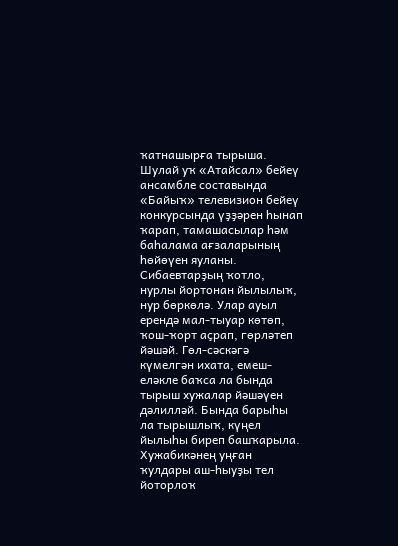ҡатнашырға тырыша. Шулай уҡ «Атайсал» бейеү ансамбле составында «Байыҡ» телевизион бейеү конкурсында үҙҙәрен һынап ҡарап, тамашасылар һәм баһалама ағзаларының һөйөүен яуланы.
Сибаевтарҙың ҡотло, нурлы йортонан йылылыҡ, нур бөркөлә. Улар ауыл ерендә мал-тыуар көтөп, ҡош-ҡорт аҫрап, гөрләтеп йәшәй. Гөл-сәскәгә күмелгән ихата, емеш-еләкле баҡса ла бында тырыш хужалар йәшәүен дәлилләй. Бында барыһы ла тырышлыҡ, күңел йылыһы биреп башҡарыла. Хужабикәнең уңған ҡулдары аш-һыуҙы тел йоторлоҡ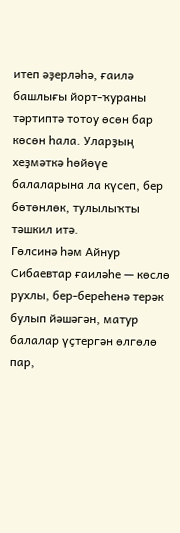итеп әҙерләһә, ғаилә башлығы йорт-ҡураны тәртиптә тотоу өсөн бар көсөн һала. Уларҙың хеҙмәткә һөйөүе балаларына ла күсеп, бер бөтөнлөк, тулылыҡты тәшкил итә.
Гөлсинә һәм Айнур Сибаевтар ғаиләһе — көслө рухлы, бер-береһенә терәк булып йәшәгән, матур балалар үҫтергән өлгөлө пар,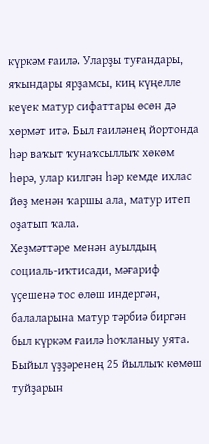күркәм ғаилә. Уларҙы туғандары, яҡындары ярҙамсы, киң күңелле кеүек матур сифаттары өсөн дә хөрмәт итә. Был ғаиләнең йортонда һәр ваҡыт ҡунаҡсыллыҡ хөкөм һөрә, улар килгән һәр кемде ихлас йөҙ менән ҡаршы ала, матур итеп оҙатып ҡала.
Хеҙмәттәре менән ауылдың социаль-иҡтисади, мәғариф үҫешенә тос өлөш индергән, балаларына матур тәрбиә биргән был күркәм ғаилә һоҡланыу уята.
Быйыл үҙҙәренең 25 йыллыҡ көмөш туйҙарын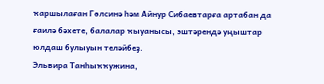ҡаршылаған Гөлсинә һәм Айнур Сибаевтарға артабан да ғаилә бәхете, балалар ҡыуанысы, эштәрендә уңыштар юлдаш булыуын теләйбеҙ.
Эльвира Танһыҡҡужина,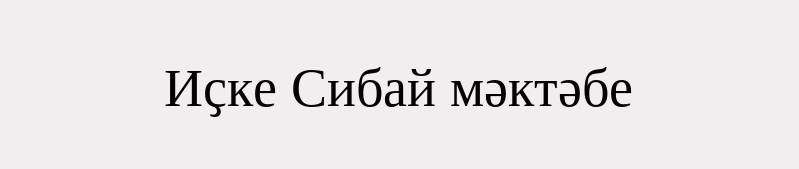Иҫке Сибай мәктәбе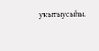уҡытыусыһы.